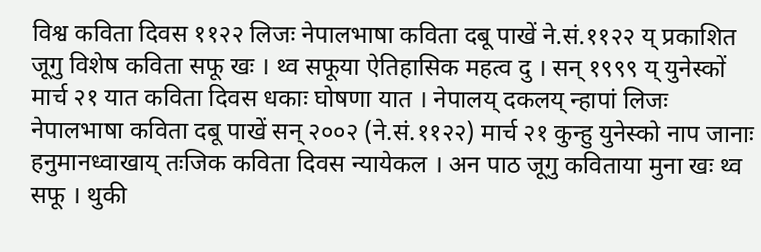विश्व कविता दिवस ११२२ लिजः नेपालभाषा कविता दबू पाखें ने.सं.११२२ य् प्रकाशित जूगु विशेष कविता सफू खः । थ्व सफूया ऐतिहासिक महत्व दु । सन् १९९९ य् युनेस्कों मार्च २१ यात कविता दिवस धकाः घोषणा यात । नेपालय् दकलय् न्हापां लिजः नेपालभाषा कविता दबू पाखें सन् २००२ (ने.सं.११२२) मार्च २१ कुन्हु युनेस्को नाप जानाः हनुमानध्वाखाय् तःजिक कविता दिवस न्यायेकल । अन पाठ जूगु कविताया मुना खः थ्व सफू । थुकी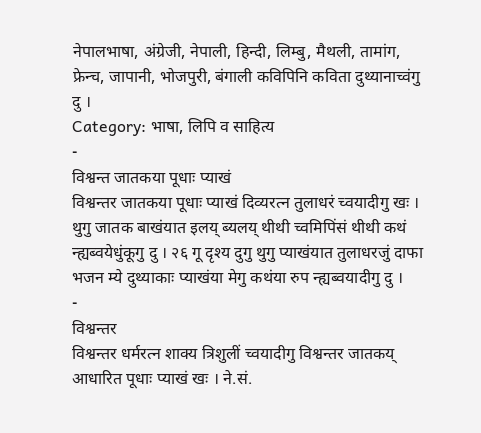नेपालभाषा, अंग्रेजी, नेपाली, हिन्दी, लिम्बु, मैथली, तामांग, फ्रेन्च, जापानी, भोजपुरी, बंगाली कविपिनि कविता दुथ्यानाच्वंगु दु ।
Category: भाषा, लिपि व साहित्य
-
विश्वन्त जातकया पूधाः प्याखं
विश्वन्तर जातकया पूधाः प्याखं दिव्यरत्न तुलाधरं च्वयादीगु खः । थुगु जातक बाखंयात इलय् ब्यलय् थीथी च्वमिपिंसं थीथी कथं न्ह्यब्वयेधुंकूगु दु । २६ गू दृश्य दुगु थुगु प्याखंयात तुलाधरजुं दाफा भजन म्ये दुथ्याकाः प्याखंया मेगु कथंया रुप न्ह्यब्वयादीगु दु ।
-
विश्वन्तर
विश्वन्तर धर्मरत्न शाक्य त्रिशुलीं च्वयादीगु विश्वन्तर जातकय् आधारित पूधाः प्याखं खः । ने.सं.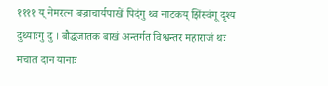११११ य् नेमरत्न बज्राचार्यपाखें पिदंगु थ्व नाटकय् झिंस्वंगू दृश्य दुथ्याःगु दु । बौद्धजातक बाखं अन्तर्गत विश्वन्तर महाराजं थः मचात दान यानाः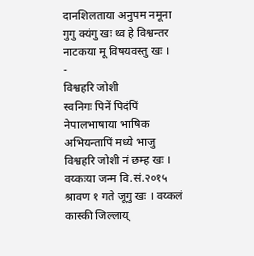दानशिलताया अनुपम नमूना गुगु क्यंगु खः थ्व हे विश्वन्तर नाटकया मू विषयवस्तु खः ।
-
विश्वहरि जोशी
स्वनिगः पिनें पिदंपिं नेपालभाषाया भाषिक अभियन्तापिं मध्ये भाजु विश्वहरि जोशी नं छम्ह खः । वय्कःया जन्म वि.सं.२०१५ श्रावण १ गते जूगु खः । वय्कलं कास्की जिल्लाय्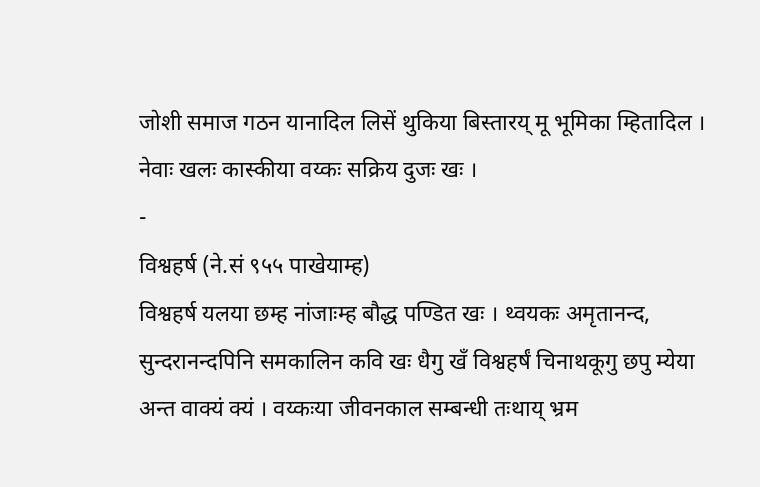जोशी समाज गठन यानादिल लिसें थुकिया बिस्तारय् मू भूमिका म्हितादिल । नेवाः खलः कास्कीया वय्कः सक्रिय दुजः खः ।
-
विश्वहर्ष (ने.सं ९५५ पाखेयाम्ह)
विश्वहर्ष यलया छम्ह नांजाःम्ह बौद्ध पण्डित खः । थ्वयकः अमृतानन्द, सुन्दरानन्दपिनि समकालिन कवि खः धैगु खँ विश्वहर्षं चिनाथकूगु छपु म्येया अन्त वाक्यं क्यं । वय्कःया जीवनकाल सम्बन्धी तःथाय् भ्रम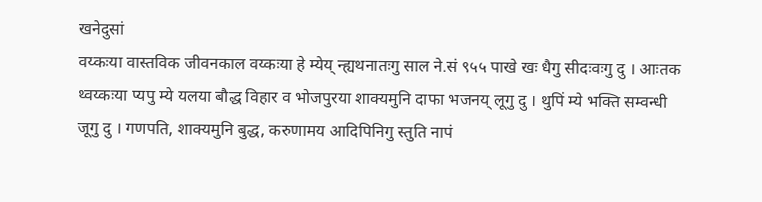खनेदुसां
वय्कःया वास्तविक जीवनकाल वय्कःया हे म्येय् न्ह्यथनातःगु साल ने.सं ९५५ पाखे खः धैगु सीदःवःगु दु । आःतक थ्वय्कःया प्यपु म्ये यलया बौद्ध विहार व भोजपुरया शाक्यमुनि दाफा भजनय् लूगु दु । थुपिं म्ये भक्ति सम्वन्धी जूगु दु । गणपति, शाक्यमुनि बुद्ध, करुणामय आदिपिनिगु स्तुति नापं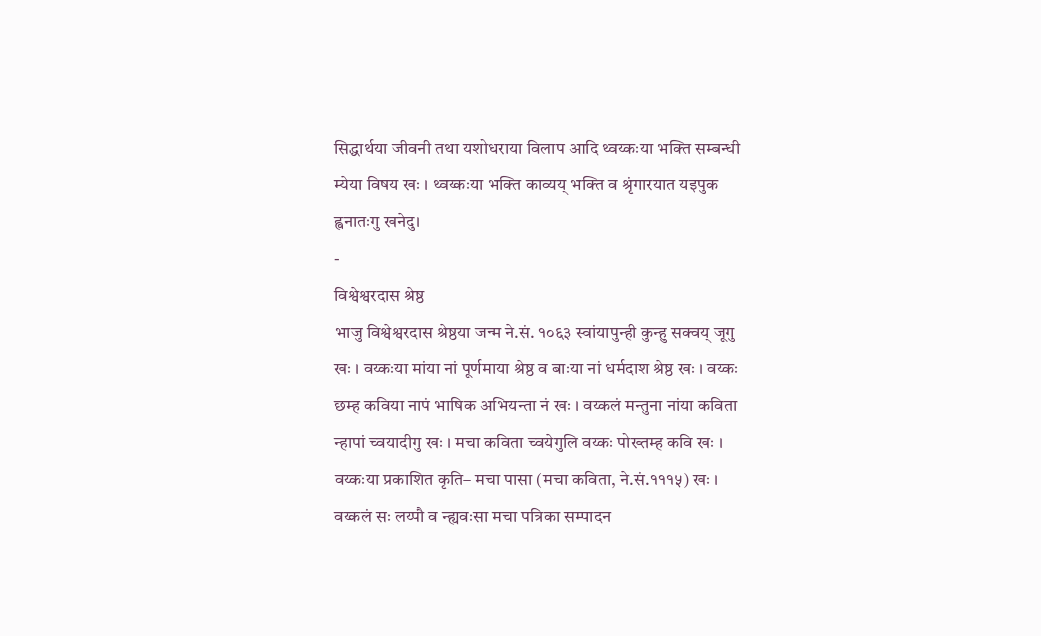सिद्धार्थया जीवनी तथा यशोधराया विलाप आदि थ्वय्कःया भक्ति सम्बन्धी म्येया विषय खः । थ्वय्कःया भक्ति काव्यय् भक्ति व श्रृंगारयात यइपुक ह्वनातःगु खनेदु।
-
विश्वेश्वरदास श्रेष्ठ
भाजु विश्वेश्वरदास श्रेष्ठया जन्म ने.सं. १०६३ स्वांयापुन्ही कुन्हु सक्वय् जूगु खः । वय्कःया मांया नां पूर्णमाया श्रेष्ठ व बाःया नां धर्मदाश श्रेष्ठ खः । वय्कः छम्ह कविया नापं भाषिक अभियन्ता नं खः । वय्कलं मन्तुना नांया कविता न्हापां च्वयादीगु खः । मचा कविता च्वयेगुलि वय्कः पोख्तम्ह कवि खः । वय्कःया प्रकाशित कृति– मचा पासा (मचा कविता, ने.सं.१११५) खः । वय्कलं सः लय्पौ व न्ह्यवःसा मचा पत्रिका सम्पादन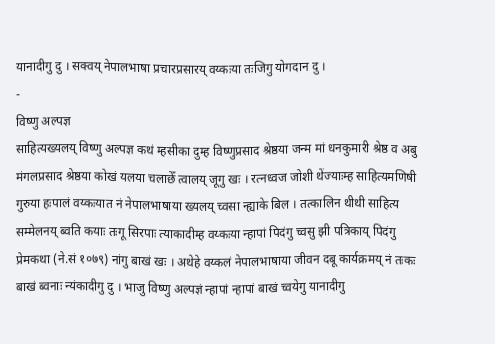यानादीगु दु । सक्वय् नेपालभाषा प्रचारप्रसारय् वय्कःया तःजिगु योगदान दु ।
-
विष्णु अल्पज्ञ
साहित्यख्यलय् विष्णु अल्पज्ञ कथं म्हसीका दुम्ह विष्णुप्रसाद श्रेष्ठया जन्म मां धनकुमारी श्रेष्ठ व अबु मंगलप्रसाद श्रेष्ठया कोखं यलया चलाछेँ त्वालय् जूगु खः । रत्नध्वज जोशी थेंज्याःम्ह साहित्यमणिषी गुरुया हःपालं वय्कःयात नं नेपालभाषाया ख्यलय् च्वसा न्ह्याके बिल । तत्कालिन थीथी साहित्य सम्मेलनय् ब्वति कयाः तःगू सिरपाः त्याकादीम्ह वय्कःया न्हापां पिदंगु च्वसु झी पत्रिकाय् पिदंगु प्रेमकथा (ने.सं १०७९) नांगु बाखं खः । अथेहे वय्कलं नेपालभाषाया जीवन दबू कार्यक्रमय् नं तःकः बाखं ब्वनाः न्यंकादीगु दु । भाजु विष्णु अल्पज्ञं न्हापां न्हापां बाखं च्वयेगु यानादीगु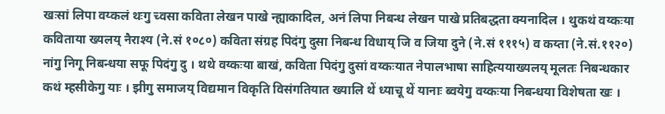खःसां लिपा वय्कलं थःगु च्वसा कविता लेखन पाखे न्ह्याकादिल, अनं लिपा निबन्ध लेखन पाखे प्रतिबद्धता क्यनादिल । थुकथं वय्कःया कविताया ख्यलय् नैराश्य (ने.सं १०८०) कविता संग्रह पिदंगु दुसा निबन्ध विधाय् जि व जिया दुने (ने.सं १११५) व कय्ता (ने.सं.११२०) नांगु निगू निबन्धया सफू पिदंगु दु । थथे वय्कःया बाखं, कविता पिदंगु दुसां वय्कःयात नेपालभाषा साहित्ययाख्यलय् मूलतः निबन्धकार कथं म्हसीकेगु याः । झीगु समाजय् विद्यमान विकृति विसंगतियात ख्यालि थें ध्याचू थें यानाः ब्वयेगु वय्कःया निबन्धया विशेषता खः ।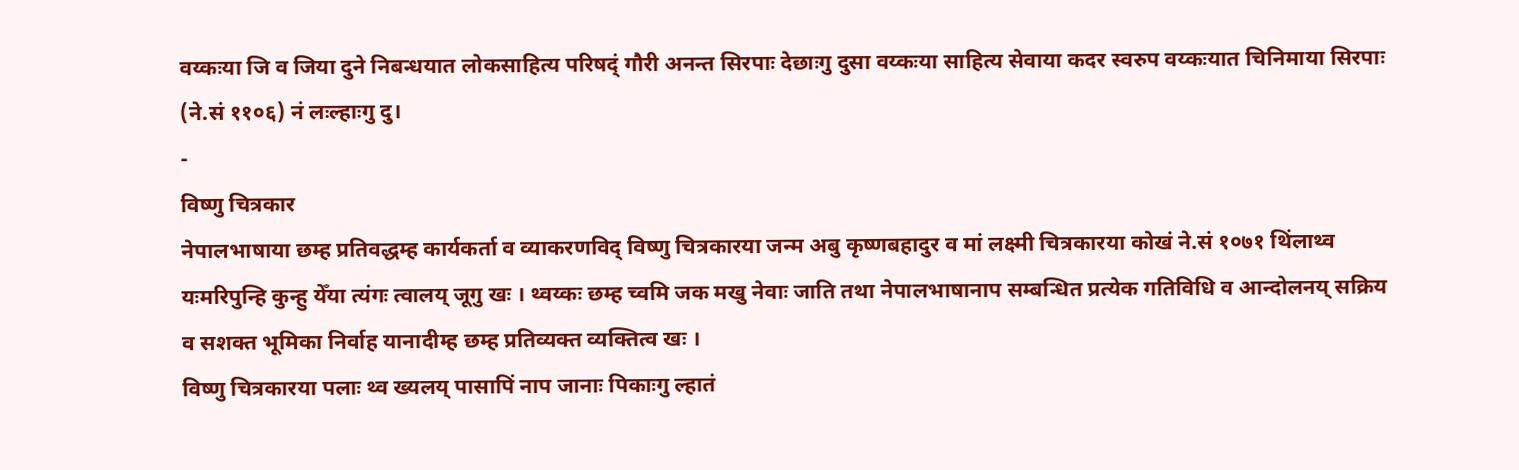वय्कःया जि व जिया दुने निबन्धयात लोकसाहित्य परिषद्ं गौरी अनन्त सिरपाः देछाःगु दुसा वय्कःया साहित्य सेवाया कदर स्वरुप वय्कःयात चिनिमाया सिरपाः (ने.सं ११०६) नं लःल्हाःगु दु।
-
विष्णु चित्रकार
नेपालभाषाया छम्ह प्रतिवद्धम्ह कार्यकर्ता व व्याकरणविद् विष्णु चित्रकारया जन्म अबु कृष्णबहादुर व मां लक्ष्मी चित्रकारया कोखं ने.सं १०७१ थिंलाथ्व यःमरिपुन्हि कुन्हु येँया त्यंगः त्वालय् जूगु खः । थ्वय्कः छम्ह च्वमि जक मखु नेवाः जाति तथा नेपालभाषानाप सम्बन्धित प्रत्येक गतिविधि व आन्दोलनय् सक्रिय व सशक्त भूमिका निर्वाह यानादीम्ह छम्ह प्रतिव्यक्त व्यक्तित्व खः ।
विष्णु चित्रकारया पलाः थ्व ख्यलय् पासापिं नाप जानाः पिकाःगु ल्हातं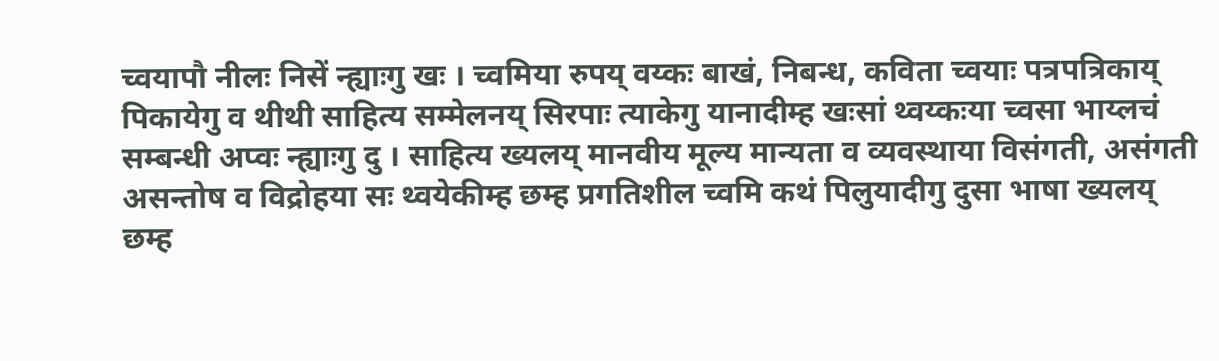च्वयापौ नीलः निसें न्ह्याःगु खः । च्वमिया रुपय् वय्कः बाखं, निबन्ध, कविता च्वयाः पत्रपत्रिकाय् पिकायेगु व थीथी साहित्य सम्मेलनय् सिरपाः त्याकेगु यानादीम्ह खःसां थ्वय्कःया च्वसा भाय्लचं सम्बन्धी अप्वः न्ह्याःगु दु । साहित्य ख्यलय् मानवीय मूल्य मान्यता व व्यवस्थाया विसंगती, असंगती असन्तोष व विद्रोहया सः थ्वयेकीम्ह छम्ह प्रगतिशील च्वमि कथं पिलुयादीगु दुसा भाषा ख्यलय् छम्ह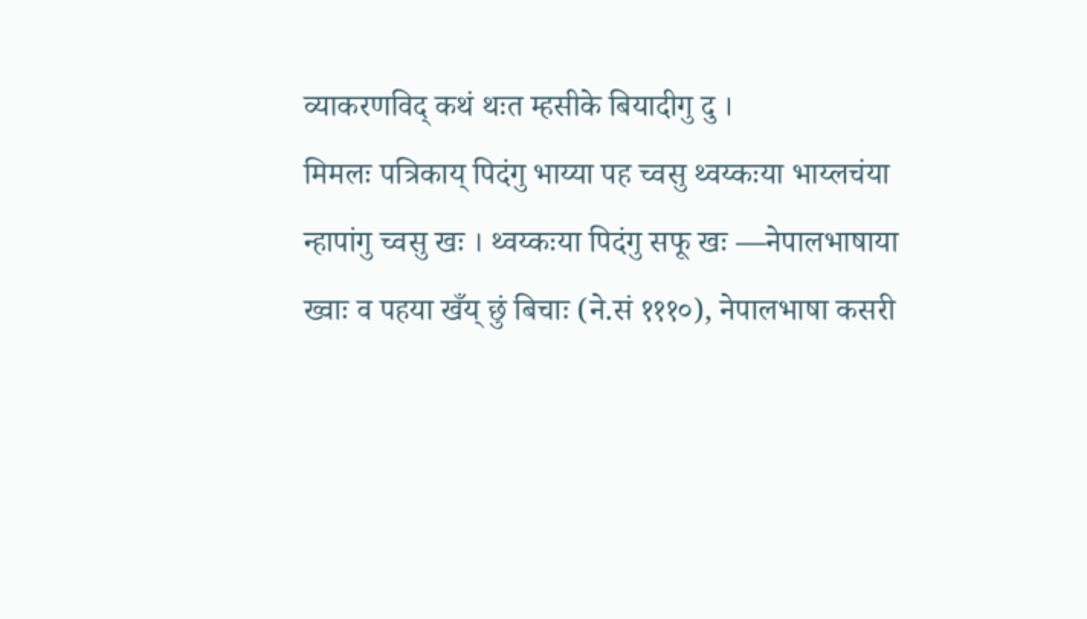व्याकरणविद् कथं थःत म्हसीके बियादीगु दु ।
मिमलः पत्रिकाय् पिदंगु भाय्या पह च्वसु थ्वय्कःया भाय्लचंया न्हापांगु च्वसु खः । थ्वय्कःया पिदंगु सफू खः —नेपालभाषाया ख्वाः व पहया खँय् छुं बिचाः (ने.सं १११०), नेपालभाषा कसरी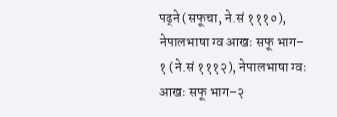पढ्ने (सफूचा, ने.सं १११०), नेपालभाषा ग्व आखः सफू भाग– १ (ने.सं १११२), नेपालभाषा ग्वः आखः सफू भाग–२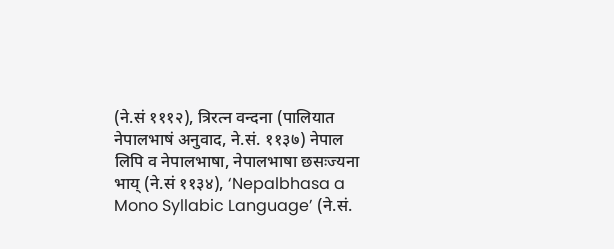(ने.सं १११२), त्रिरत्न वन्दना (पालियात नेपालभाषं अनुवाद, ने.सं. ११३७) नेपाल लिपि व नेपालभाषा, नेपालभाषा छसःज्यना भाय् (ने.सं ११३४), ‘Nepalbhasa a Mono Syllabic Language’ (ने.सं.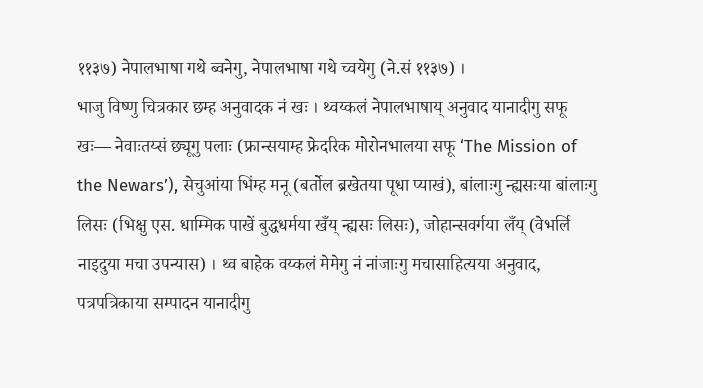११३७) नेपालभाषा गथे ब्वनेगु, नेपालभाषा गथे च्वयेगु (ने.सं ११३७) ।
भाजु विष्णु चित्रकार छम्ह अनुवादक नं खः । थ्वय्कलं नेपालभाषाय् अनुवाद यानादीगु सफू खः— नेवाःतय्सं छ्यूगु पलाः (फ्रान्सयाम्ह फ्रेदरिक मोरोनभालया सफू ‘The Mission of the Newars’), सेचुआंया भिंम्ह मनू (बर्तोल ब्रखेतया पूधा प्याखं), बांलाःगु न्ह्यसःया बांलाःगु लिसः (भिक्षु एस. धाम्मिक पाखें बुद्धधर्मया खँय् न्ह्यसः लिसः), जोहान्सवर्गया लँय् (वेभर्लि नाइदुया मचा उपन्यास) । थ्व बाहेक वय्कलं मेमेगु नं नांजाःगु मचासाहित्यया अनुवाद, पत्रपत्रिकाया सम्पादन यानादीगु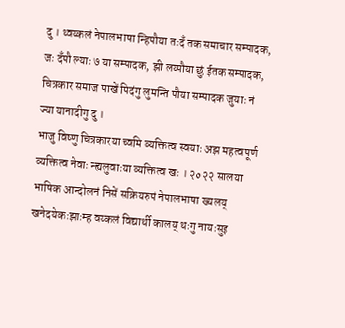दु । थ्वय्कलं नेपालभाषा न्हिपौया तःदँ तक समाचार सम्पादक, जः दँपौ ल्याः ७ या सम्पादक, झी लय्पौया छुं ईतक सम्पादक, चित्रकार समाज पाखें पिदंगु लुमन्ति पौया सम्पादक जुयाः नं ज्या यानादीगु दु ।
भाजु विष्णु चित्रकारया च्वमि व्यक्तित्व स्वयाः अझ महत्वपूर्ण व्यक्तित्व नेवाः न्ह्यलुवाःया व्यक्तित्व खः । २०२२ सालया भाषिक आन्दोलनं निसें सक्रियरुपं नेपालभाषा ख्यलय् खनेदयेकःझाःम्ह वय्कलं विद्यार्थी कालय् थःगु नायःसुइ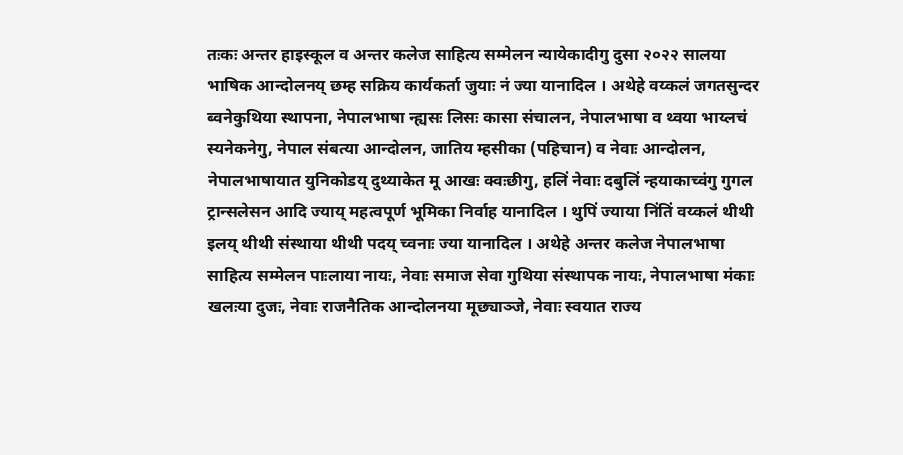तःकः अन्तर हाइस्कूल व अन्तर कलेज साहित्य सम्मेलन न्यायेकादीगु दुसा २०२२ सालया भाषिक आन्दोलनय् छम्ह सक्रिय कार्यकर्ता जुयाः नं ज्या यानादिल । अथेहे वय्कलं जगतसुन्दर ब्वनेकुथिया स्थापना, नेपालभाषा न्ह्यसः लिसः कासा संचालन, नेपालभाषा व थ्वया भाय्लचं स्यनेकनेगु, नेपाल संबत्या आन्दोलन, जातिय म्हसीका (पहिचान) व नेवाः आन्दोलन, नेपालभाषायात युनिकोडय् दुथ्याकेत मू आखः क्वःछीगु, हलिं नेवाः दबुलिं न्हयाकाच्वंगु गुगल ट्रान्सलेसन आदि ज्याय् महत्वपूर्ण भूमिका निर्वाह यानादिल । थुपिं ज्याया निंतिं वय्कलं थीथी इलय् थीथी संस्थाया थीथी पदय् च्वनाः ज्या यानादिल । अथेहे अन्तर कलेज नेपालभाषा साहित्य सम्मेलन पाःलाया नायः, नेवाः समाज सेवा गुथिया संस्थापक नायः, नेपालभाषा मंकाः खलःया दुजः, नेवाः राजनैतिक आन्दोलनया मूछ्याञ्जे, नेवाः स्वयात राज्य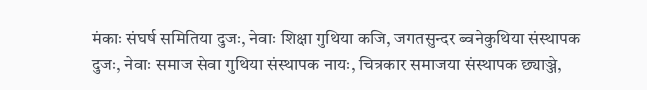मंकाः संघर्ष समितिया दुजः, नेवाः शिक्षा गुथिया कजि, जगतसुन्दर ब्वनेकुथिया संस्थापक दुजः, नेवाः समाज सेवा गुथिया संस्थापक नायः, चित्रकार समाजया संस्थापक छ्याञ्जे,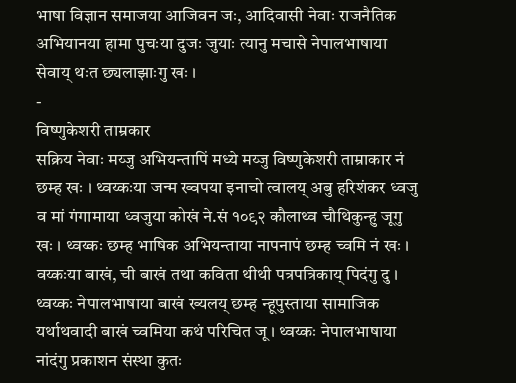भाषा विज्ञान समाजया आजिवन जः, आदिवासी नेवाः राजनैतिक अभियानया हामा पुचःया दुजः जुयाः त्यानु मचासे नेपालभाषाया सेवाय् थःत छ्यलाझाःगु खः ।
-
विष्णुकेशरी ताम्रकार
सक्रिय नेवाः मय्जु अभियन्तापिं मध्ये मय्जु विष्णुकेशरी ताम्राकार नं छम्ह खः । थ्वय्कःया जन्म ख्वपया इनाचो त्वालय् अबु हरिशंकर ध्वजु व मां गंगामाया ध्वजुया कोखं ने.सं १०९२ कौलाथ्व चौथिकुन्हु जूगु खः । थ्वय्कः छम्ह भाषिक अभियन्ताया नापनापं छम्ह च्वमि नं खः । वय्कःया बाखं, ची बाखं तथा कविता थीथी पत्रपत्रिकाय् पिदंगु दु । थ्वय्कः नेपालभाषाया बाखं ख्यलय् छम्ह न्हूपुस्ताया सामाजिक यर्थाथवादी बाखं च्वमिया कथं परिचित जू । थ्वय्कः नेपालभाषाया नांदंगु प्रकाशन संस्था कुतः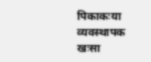पिकाकःया व्यवस्थापक खःसा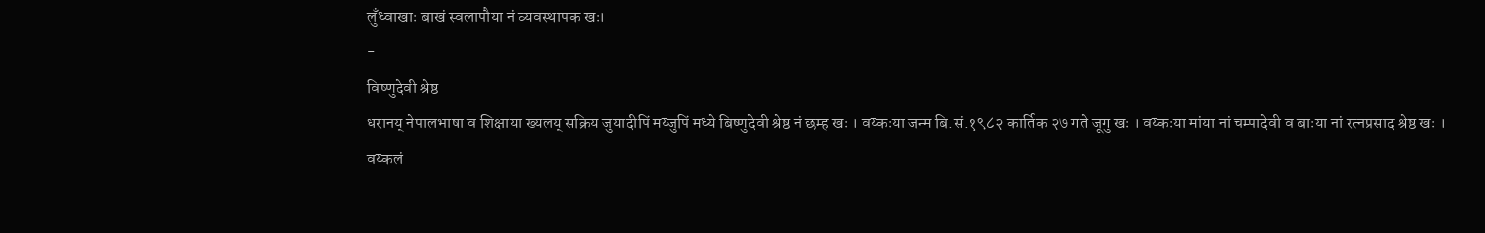लुँध्वाखाः बाखं स्वलापौया नं व्यवस्थापक खः।
-
विष्णुदेवी श्रेष्ठ
धरानय् नेपालभाषा व शिक्षाया ख्यलय् सक्रिय जुयादीपिं मय्जुपिं मध्ये बिष्णुदेवी श्रेष्ठ नं छम्ह खः । वय्कःया जन्म बि.सं.१९८२ कार्तिक २७ गते जूगु खः । वय्कःया मांया नां चम्पादेवी व बाःया नां रत्नप्रसाद श्रेष्ठ खः । वय्कलं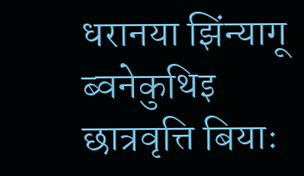धरानया झिंन्यागू ब्वनेकुथिइ छात्रवृत्ति बियाः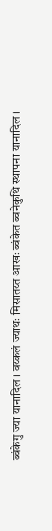ब्वंकेगु ज्या यानादिल । वय्कलं ज्याथः मिसातय्त आखः ब्वंकेत ब्वनेकुथि स्थापना यानादिल ।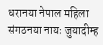धरानया नेपाल महिला संगठनया नायः जुयादीम्ह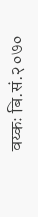वय्कः बि.सं.२०७०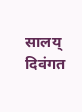सालय् दिवंगत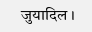जुयादिल ।